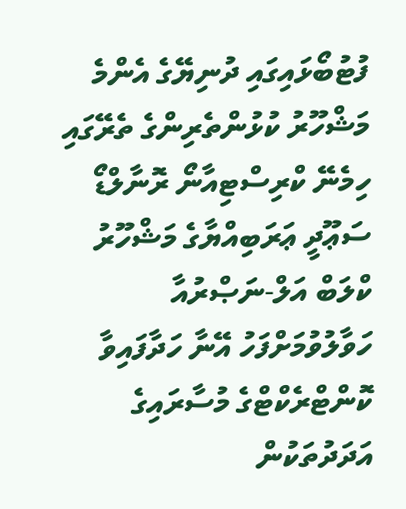ފުޓުބޯޅައިގައި ދުނިޔޭގެ އެންމެ މަޝްހޫރު ކުޅުންތެރިންގެ ތެރޭގައި ހިމެނޭ ކްރިސްޓިއާނޯ ރޮނާލްޑޯ ސަޢޫދީ ޢަރަބިއްޔާގެ މަޝްހޫރު ކްލަބް އަލް-ނަޞްރުއާ ހަވާލުވުމަށްފަހު އޭނާ ހަދާފައިވާ ކޮންޓްރެކްޓްގެ މުސާރައިގެ އަދަދުތަކުން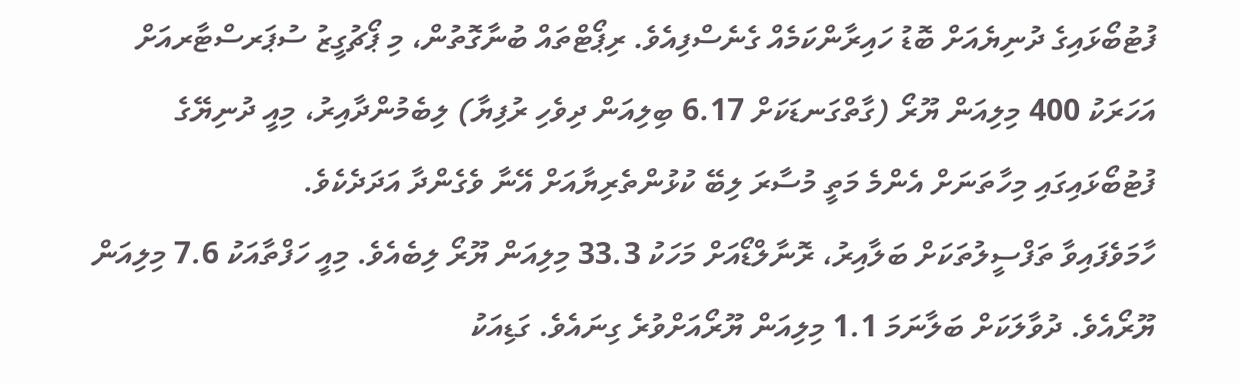ފުޓުބޯޅައިގެ ދުނިޔެއަށް ބޮޑު ހައިރާންކަމެއް ގެނެސްފިއެވެ. ރިޕޯޓްތައް ބުނާގޮތުން، މި ޕޯޗުގީޒު ސުޕަރސްޓާރއަށް އަހަރަކު 400 މިލިއަން ޔޫރޯ (ގާތްގަނޑަކަށް 6.17 ބިލިއަން ދިވެހި ރުފިޔާ) ލިބެމުންދާއިރު، މިއީ ދުނިޔޭގެ ފުޓުބޯޅައިގައި މިހާތަނަށް އެންމެ މަތީ މުސާރަ ލިބޭ ކުޅުންތެރިޔާއަށް އޭނާ ވެގެންދާ އަދަދެކެވެ.
ހާމަވެފައިވާ ތަފްސީލުތަކަށް ބަލާއިރު، ރޮނާލްޑޯއަށް މަހަކު 33.3 މިލިއަން ޔޫރޯ ލިބެއެވެ. މިއީ ހަފްތާއަކު 7.6 މިލިއަން ޔޫރޯއެވެ. ދުވާލަކަށް ބަލާނަމަ 1.1 މިލިއަން ޔޫރޯއަށްވުރެ ގިނައެވެ. ގަޑިއަކު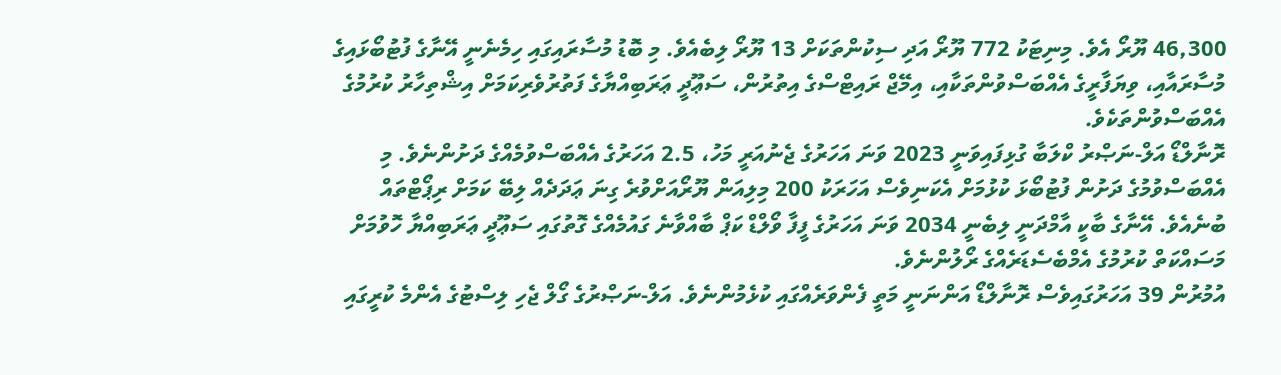46,300 ޔޫރޯ އެވެ. މިނިޓަކު 772 ޔޫރޯ އަދި ސިކުންތަކަށް 13 ޔޫރޯ ލިބެއެވެ. މި ބޮޑު މުސާރައިގައި ހިމެނެނީ އޭނާގެ ފުޓުބޯޅައިގެ މުސާރައާއި، ވިޔަފާރީގެ އެއްބަސްވުންތަކާއި، އިމޭޖް ރައިޓްސްގެ އިތުރުން، ސަޢޫދީ ޢަރަބިއްޔާގެ ފަތުރުވެރިކަމަށް އިޝްތިހާރު ކުރުމުގެ އެއްބަސްވުންތަކެވެ.
ރޮނާލްޑޯ އަލް-ނަޞްރު ކްލަބާ ގުޅިފައިވަނީ 2023 ވަނަ އަހަރުގެ ޖެނުއަރީ މަހު، 2.5 އަހަރުގެ އެއްބަސްވުމެއްގެ ދަށުންނެވެ. މި އެއްބަސްވުމުގެ ދަށުން ފުޓުބޯޅަ ކުޅުމަށް އެކަނިވެސް އަހަރަކު 200 މިލިއަން ޔޫރޯއަށްވުރެ ގިނަ ޢަދަދެއް ލިބޭ ކަމަށް ރިޕޯޓްތައް ބުނެއެވެ. އޭނާގެ ބާކީ އާމްދަނީ ލިބެނީ 2034 ވަނަ އަހަރުގެ ފީފާ ވޯލްޑް ކަޕް ބާއްވާނެ ގައުމެއްގެ ގޮތުގައި ސަޢޫދީ ޢަރަބިއްޔާ ހޮވުމަށް މަސައްކަތް ކުރުމުގެ އެމްބެސެޑަރެއްގެ ރޯލުންނެވެ.
އުމުރުން 39 އަހަރުގައިވެސް ރޮނާލްޑޯ އަންނަނީ މަތީ ފެންވަރެއްގައި ކުޅެމުންނެވެ. އަލް-ނަޞްރުގެ ގޯލް ޖެހި ލިސްޓުގެ އެންމެ ކުރީގައި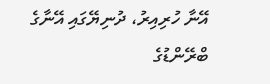އޭނާ ހުރިއިރު، ދުނިޔޭގައި އޭނާގެ ބްރޭންޑުގެ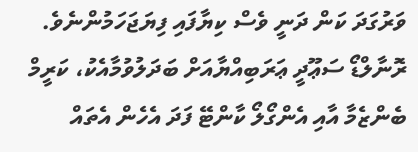ވަރުގަދަ ކަން ދަނީ ވެސް ކިޔާފައި ފިޔަޖަހަމުންނެވެ. ރޮނާލްޑޯ ސަޢޫދީ ޢަރަބިއްޔާއަށް ބަދަލުވުމާއެކު، ކަރީމް ބެންޒެމާ އާއި އެންގޯލޯ ކާންޓޭ ފަދަ އެހެން އެތައް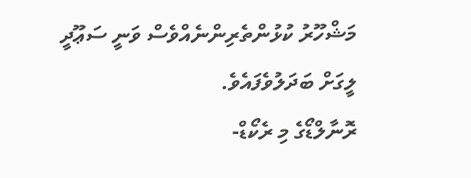މަޝްހޫރު ކުޅުންތެރިންނެއްވެސް ވަނީ ސަޢޫދީ ލީގަށް ބަދަލުވެފައެވެ.
ރޮނާލްޑޯގެ މި ރެކޯޑް-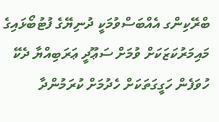ބްރޭކިންގ އެއްބަސްވުމަކީ ދުނިޔޭގެ ފުޓުބޯޅައިގެ މައިމަރުކަޒަކަށް ވުމަށް ސަޢޫދީ ޢަރަބިއްޔާ ދެކޭ ހުވަފެން ހަގީގަތަކަށް ހެދުމަށް ކުރަމުންދާ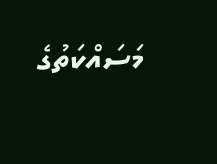މަސައްކަތުގެ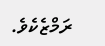ރަމްޒެކެވެ.